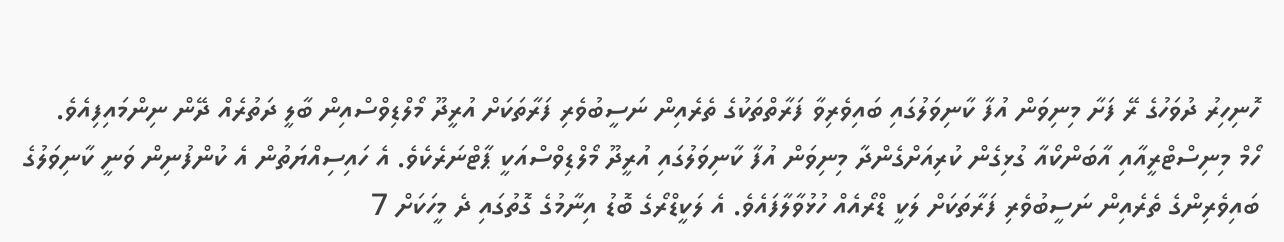ހޮނިހިރު ދުވަހުގެ ރޭ ފަށާ މިނިވަން އުފާ ކާނިވަލުގައި ބައިވެރިވާ ފަރާތްތަކުގެ ތެރެއިން ނަސީބުވެރި ފަރާތަކަށް އުރީދޫ މޯލްޑިވްސްއިން ބާލީ ދަތުރެއް ދޭން ނިންމައިފިއެވެ.
ހޯމް މިނިސްޓްރީއާއި އާބަންކޯއާ ގުޅިގެން ކުރިއަށްގެންދާ މިނިވަން އުފާ ކާނިވަލުގައި އުރީދޫ މޯލްޑިވްސްއަކީ ޕާޓްނަރެކެވެ. އެ ހައިސިއްޔަތުން އެ ކުންފުނިން ވަނީ ކާނިވަލުގެ ބައިވެރިންގެ ތެރެއިން ނަސީބުވެރި ފަރާތަކަށް ލަކީ ޑްރޯއެއް ހުޅުވާލާފައެވެ. އެ ލަކީޑްރޯގެ ބޮޑު އިނާމުގެ ގޮތުގައި ދެ މީހަކަށް 7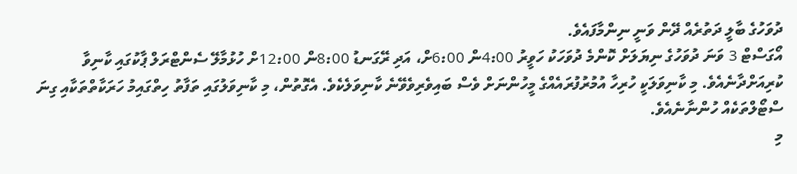ދުވަހުގެ ބާލީ ދަތުރެއް ދޭން ވަނީ ނިންމާފައެވެ.
އޯގަސްޓް 3 ވަނަ ދުވަހުގެ ނިޔަލަށް ކޮންމެ ދުވަހަކު ހަވީރު 4:00ން 6:00ށް، އަދި ރޭގަނޑު 8:00ން 12:00ށް ހުޅުމާލޭ ސެންޓްރަލް ޕާކުގައި ކާނިވާ ކުރިއަށްދާނެއެވެ. މި ކާނިވަލަކީ ހުރިހާ އުމުރުފުރައެއްގެ މީހުންނަށް ވެސް ބައިވެރިވެވޭނެ ކާނިވަލެކެވެ. އެގޮތުން، މި ކާނިވަލުގައި ތަފާތު ހިތްގައިމު ހަރަކާތްތަކާއި ގިނަ ސްޓޯލްތަކެއް ހުންނާނެއެވެ.
މި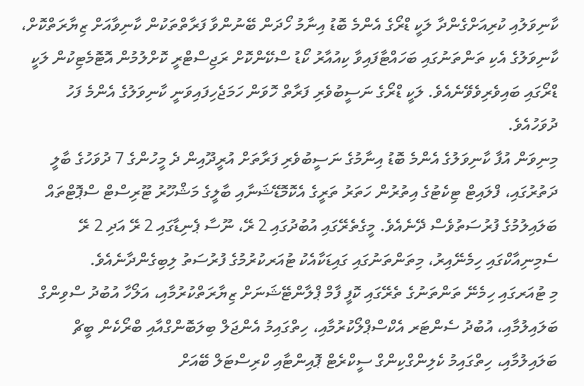ކާނިވަލުއި ކުރިއަށްގެންދާ ލަކީ ޑްރޯގެ އެންމެ ބޮޑު އިނާމު ހޯދަން ބޭނުންވާ ފަރާތްތަކުން ކާނިވާއަށް ޒިޔާރަތްކޮށް، ކާނިވަލުގެ އެކި ތަންތަނުގައި ބަހައްޓާފައިވާ ކިއުއާރު ކޯޑު ސްކޭންކޮށް ރަޖިސްޓްރީ ކޮށްލުމުން އޮޓޮމެޓިކުން ލަކީ ޑްރޯގައި ބައިވެރިވެވޭނެއެވެ. ލަކީ ޑްރޯގެ ނަސީބުވެރި ފަރާތް ހޮވަން ހަމަޖެހިފައިވަނީ ކާނިވަލުގެ އެންމެ ފަހު ދުވަހުއެވެ.
މިނިވަން އުފާ ކާނިވަލުގެ އެންމެ ބޮޑު އިނާމުގެ ނަސީބުވެރި ފަރާތަށް އުރީދޫއިން ދެ މީހުންގެ 7 ދުވަހުގެ ބާލީ ދަތުރުގައި، ފްލައިޓް ޓިކެޓުގެ އިތުރުން ހަތަރު ތަރީގެ އެކޮމޮޑޭޝަނާއި ބާލީގެ މަޝްހޫރު ޓޫރިސްޓް ސްޕޮޓްތައް ބަލައިލުމުގެ ފުރުސަތުވެސް ދޭނެއެވެ. މީގެތެރޭގައި އުބުދުގައި 2 ރޭ، ނޫސާ ޕެނިޑާގައި 2 ރޭ އަދި 2 ރޭ ސެމިނިއާކްގައި ހިމެނޭއިރު، މިތަންތަނުގައި ގައިޑަކާއެކު ޓުއަރކުރުމުގެ ފުރުސަތު ލިބިގެންދާނެއެވެ.
މި ޓުއަރގައި ހިމެނޭ ތަންތަނުގެ ތެރޭގައި ކޮފީ ފާމް ޕްލާންޓޭޝަނަށް ޒިޔާރަތްކުރުމާއި، އަލޯހާ އުބުދު ސްވިންގް ބަލައިލުމާއި، އުބުދު ސެންޓަރ އެކްސްޕްލޯކުރުމާއި، ހިތްގައިމު އެންޖަލް ބިލަބޮންގްއާއި ބްރޯކެން ބީޗް ބަލައިލުމާއި، ހިތްގައިމު ކެލިންގްކިންގް ސީކްރެޓް ޕޮއިންޓާއި ކްރިސްޓަލް ބޭއަށް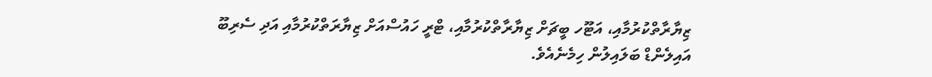ޒިޔާރާތްކުރުމާއި، އަޓޫހ ބީޗަށް ޒިޔާރާތްކުރުމާއި، ޓްރީ ހައުސްއަށް ޒިޔާރަތްކުރުމާއި އަދި ސެރިބޫ އައިލެންޑް ބަލައިލުން ހިމެނެއެވެ.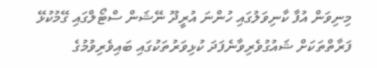މިނިވަން އުފާ ކާނިވަލުގައި ހުންނަ އުރީދޫ ނޭޝަން ސްޓޯލްގައި ގޭމުކުޅޭ ފަރާތްތަކަށް ޝައުގުވެރިވާނެފަދަ ކުޅިވަރުތަކުގައި ބައިވެރިވުމުގެ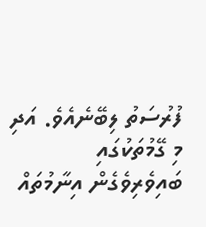ފުރުސަތު ލިބޭނެއެވެ. އަދި މި ގޭމުތަކުގައި ބައިވެރިވެގެން އިނާމުތައް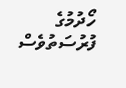ހޯދުމުގެ ފުރުސަތުވެސް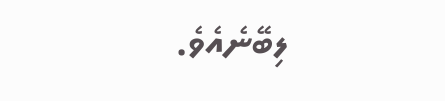ލިބޭނެއެވެ.